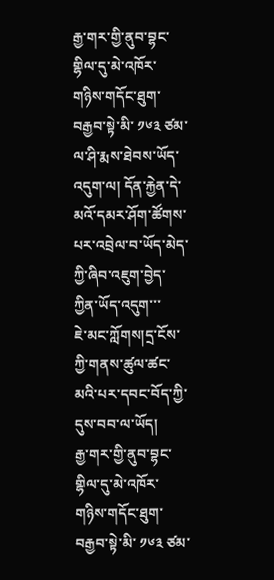རྒྱ་གར་གྱི་ནུབ་བྷང་གྷིལ་དུ་མེ་འཁོར་གཉིས་གདོང་ཐུག་བརྒྱབ་སྟེ་མི་ ༡༦༣ ཙམ་ལ་ཤི་རྨས་ཐེབས་ཡོད་འདུག་ལ། དོན་རྐྱེན་དེ་མའོ་དམར་ཤོག་ཚོགས་པར་འབྲེལ་བ་ཡོད་མེད་ཀྱི་ཞིབ་འཇུག་བྱེད་ཀྱིན་ཡོད་འདུག་་་
ཇེ་མང་ཀློགས།དྲ་ངོས་ཀྱི་གནས་ཚུལ་ཚང་མའི་པར་དབང་བོད་ཀྱི་དུས་བབ་ལ་ཡོད།
རྒྱ་གར་གྱི་ནུབ་བྷང་གྷིལ་དུ་མེ་འཁོར་གཉིས་གདོང་ཐུག་བརྒྱབ་སྟེ་མི་ ༡༦༣ ཙམ་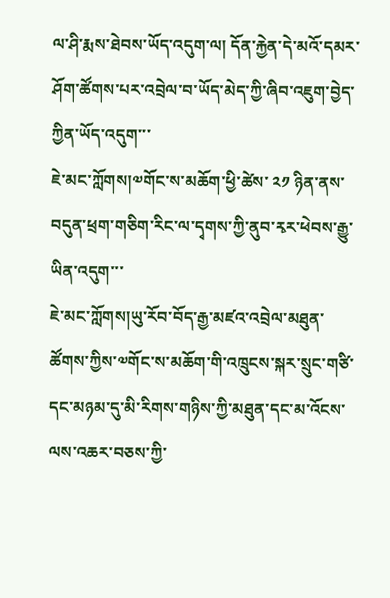ལ་ཤི་རྨས་ཐེབས་ཡོད་འདུག་ལ། དོན་རྐྱེན་དེ་མའོ་དམར་ཤོག་ཚོགས་པར་འབྲེལ་བ་ཡོད་མེད་ཀྱི་ཞིབ་འཇུག་བྱེད་ཀྱིན་ཡོད་འདུག་་་
ཇེ་མང་ཀློགས།༧གོང་ས་མཆོག་ཕྱི་ཚེས་ ༢༡ ཉིན་ནས་བདུན་ཕྲག་གཅིག་རིང་ལ་དྭགས་ཀྱི་ནུབ་རྭར་ཕེབས་རྒྱུ་ཡིན་འདུག་་་
ཇེ་མང་ཀློགས།ཡུ་རོབ་བོད་རྒྱ་མཛའ་འབྲེལ་མཐུན་ཚོགས་ཀྱིས་༧གོང་ས་མཆོག་གི་འཁྲུངས་སྐར་སྲུང་གཙི་དང་མཉམ་དུ་མི་རིགས་གཉིས་ཀྱི་མཐུན་དང་མ་འོངས་ལས་འཆར་བཅས་ཀྱི་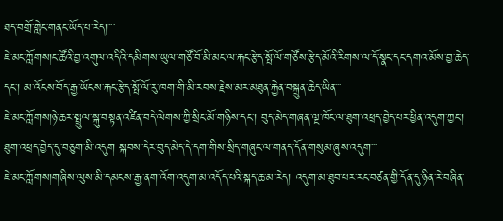ཐད་བགྲོ་གླེང་གནང་ཡོད་པ་རེད།་་་
ཇེ་མང་ཀློགས།ང་ཚོའི་བྱ་འགུལ་འདིའི་དམིགས་ཡུལ་གཙོ་བོ་མི་མང་ལ་རྐང་རྩེད་སྤོ་ལོ་གཙོས་རྩེད་མོའི་རིགས་ལ་དོ་སྣང་དང་དགའ་མོས་བྱ་ཆེད་དང་། མ་འོངས་བོད་རྒྱ་ཡོངས་རྐང་རྩེད་སྤོ་ལོ་རུ་ཁག་གི་མི་རབས་རྗེས་མར་མཐུན་རྐྱེན་བསྐྲུན་ཆེད་ཡིན་་་
ཇེ་མང་ཀློགས།ཉེ་ཆར་སྤྲུལ་སྐུ་བསྟན་འཛིན་བདེ་ལེགས་ཀྱི་སྲིང་མོ་གཉིས་དང་། བུད་མེད་གཞན་ལྔ་ཁོང་ལ་ཐུག་འཕྲད་བྱེད་པར་ཕྱིན་འདུག་ཀྱང་། ཐུག་འཕྲད་བྱེད་དུ་བཅུག་མི་འདུག སྐབས་དེར་བུད་མེད་དེ་དག་གིས་སྲིད་གཞུང་ལ་གནད་དོན་གསུམ་ཞུས་འདུག་་་
ཇེ་མང་ཀློགས།གཞིས་ལུས་མི་དམངས་རྒྱ་ནག་འོག་འདུག་མ་འདོད་པའི་སྐད་ཆ་མ་རེད། འདུག་མ་ཐུབ་པར་རང་བཙན་གྱི་དོན་དུ་ཉིན་རེ་བཞིན་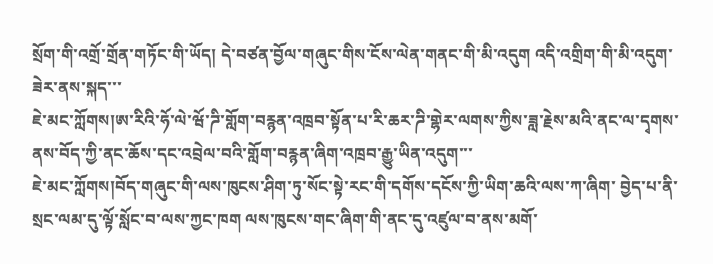སྲོག་གི་འགྲོ་གྲོན་གཏོང་གི་ཡོད། དེ་བཙན་བྱོལ་གཞུང་གིས་ངོས་ལེན་གནང་གི་མི་འདུག འདི་འགྲིག་གི་མི་འདུག་ཟེར་ནས་སྐད་་་
ཇེ་མང་ཀློགས།ཨ་རིའི་ཧོ་ལེ་ཝོ་ཌི་གློག་བརྙན་འཁྲབ་སྟོན་པ་རི་ཆར་ཌི་གྷེར་ལགས་ཀྱིས་ཟླ་རྗེས་མའི་ནང་ལ་དྭགས་ནས་བོད་ཀྱི་ནང་ཆོས་དང་འབྲེལ་བའི་གློག་བརྙན་ཞིག་འཁྲབ་རྒྱུ་ཡིན་འདུག་་་
ཇེ་མང་ཀློགས།བོད་གཞུང་གི་ལས་ཁུངས་ཤིག་ཏུ་སོང་སྟེ་རང་གི་དགོས་དངོས་ཀྱི་ཡིག་ཆའི་ལས་ཀ་ཞིག་ བྱེད་པ་ནི་སྲང་ལམ་དུ་ལྟོ་སློང་བ་ལས་ཀྱང་ཁག ལས་ཁུངས་གང་ཞིག་གི་ནང་དུ་འཛུལ་བ་ནས་མགོ་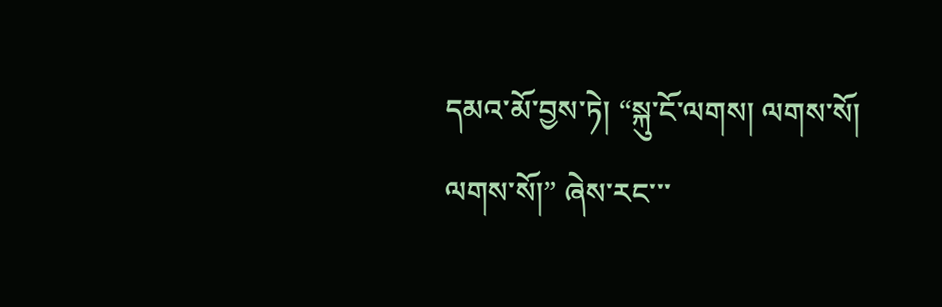དམའ་མོ་བྱས་ཏེ། “སྐུ་ངོ་ལགས། ལགས་སོ། ལགས་སོ།” ཞེས་རང་་་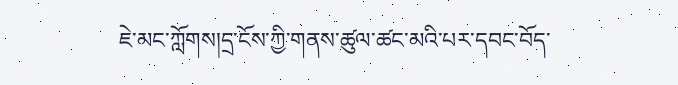ཇེ་མང་ཀློགས།དྲ་ངོས་ཀྱི་གནས་ཚུལ་ཚང་མའི་པར་དབང་བོད་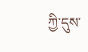ཀྱི་དུས་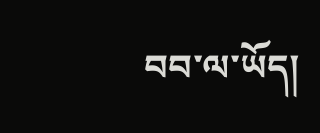བབ་ལ་ཡོད།